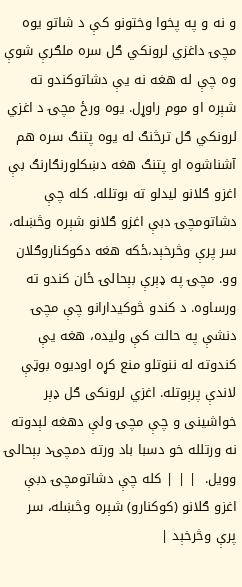و نه و په پخوا وختونو کې د شاتو يوه مچۍ داغزي لرونکي ګل سره ملګرې شوې وه چې له هغه نه يې دشاتوکندو ته شېره او موم راوړل. يوه ورځ مچۍ د اغزي لرونکي ګل ترڅنګ له يوه پتنګ سره هم آشناشوه او پتنګ هغه دښکلورنګارنګ بې اغزو ګلانو ليدلو ته بوتلله. کله چې دشاتومچۍ دبې اغزو ګلانو شېره وڅښله، سر پرې وڅرخېد،ځکه هغه دکوکناروګلان وو. مچۍ په ډېرې بېحالۍ ځان کندو ته ورساوه. د کندو څوکيدارانو چې مچۍ دنشې په حالت کې وليده، هغه يې کندوته له ننوتلو منع کړه اوديوه بوټې لاندې پرېوتله. اغزي لرونکى ګل ډېر خواشينى و چې مچۍ ولې دهغه لېدوته نه ورتلله خو دسبا باد ورته دمچۍد بېحالۍ وويل.  | | | کله چې دشاتومچۍ دبې اغزو ګلانو (کوکنارو) شېره وڅښله، سر پرې وڅرخېد |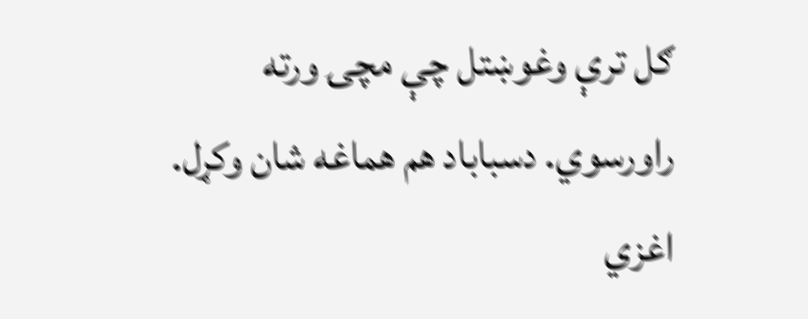ګل ترې وغوښتل چې مچۍ ورته راورسوي. دسباباد هم هماغه شان وکړل. اغزي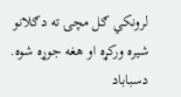لرونکي ګل مچۍ ته دګلانو شيره ورکړه او هغه جوړه شوه. دسباباد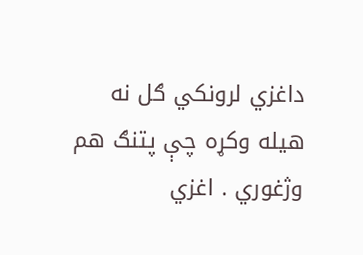داغزي لرونکي ګل نه هيله وکړه چې پتنګ هم وژغوري . اغزي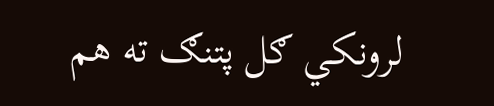لرونکي ګل پتنګ ته هم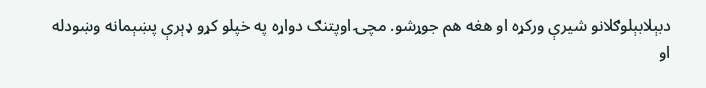دبېلابېلوګلانو شيرې ورکړه او هغه هم جوړشو. مچۍ اوپتنګ دواړه په خپلو کړو ډېرې پښېمانه وښودله او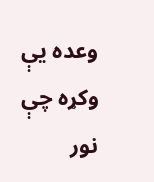وعده يې وکړه چې نور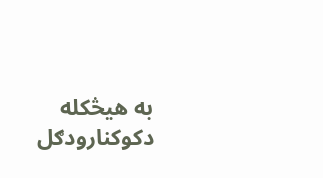به هيڅکله دکوکنارودګل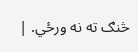څنګ ته نه ورځي. |